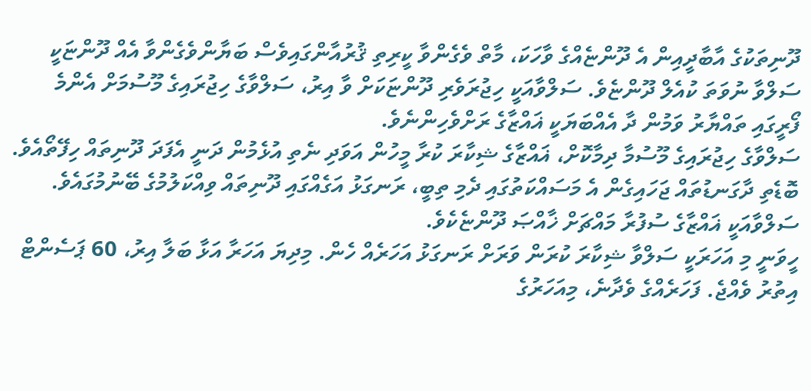ދޫނިތަކުގެ އާބާދީއިން އެ ދޫންޏެއްގެ ވާހަކަ، މާތް ވެގެންވާ ކީރިތި ޤުރުއާންގައިވެސް ބަޔާންވެގެންވާ އެއް ދޫންޏަކީ ސަލްވާ ނުވަތަ ކުއެލް ދޫންޏެވެ. ސަލްވާއަކީ ހިޖުރަވެރި ދޫންޏަކަށް ވާ އިރު، ސަލްވާގެ ހިޖުރައިގެ މޫސުމަށް އެންމެ ފޯރީގައި ތައްޔާރު ވަމުން ދާ އެއްބަޔަކީ ޣައްޒާގެ ރަށްވެހިންނެވެ.
ސަލްވާގެ ހިޖުރައިގެ މޫސުމާ ދިމާކޮށް، ޣައްޒާގެ ޝިކާރަ ކުރާ މީހުން އަވަދި ނެތި އުޅެމުން ދަނީ އެފަދަ ދޫނިތައް ހިފޭތޯއެވެ. ބޮޑެތި ދާގަނޑުތައް ޖަހައިގެން އެ މަސައްކަތުގައި ދެމި ތިބީ، ރަނގަޅު އަގެއްގައި ދޫނިތައް ވިއްކަލުމުގެ ބޭނުމުގައެވެ. ސަލްވާއަކީ ޣައްޒާގެ ސުފުރާ މައްޗަށް ޚާއްޞަ ދޫންޏެކެވެ.
ހީވަނީ މި އަހަރަކީ ސަލްވާ ޝިކާރަ ކުރަން ވަރަށް ރަނގަޅު އަހަރެއް ހެން. މިދިޔަ އަހަރާ އަޅާ ބަލާ އިރު، 60 ޕަސެންޓް އިތުރު ވެއްޖެ. ފަހަރެއްގެ ވެދާނެ، މިއަހަރުގެ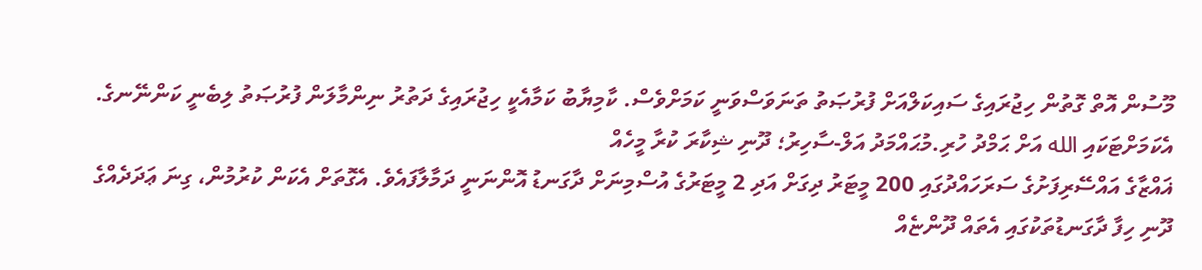މޫސުން އޮތް ގޮތުން ހިޖުރައިގެ ސައިކަލްއަށް ފުރުޞަތު ތަނަވަސްވަނީ ކަމަށްވެސް. ކާމިޔާބު ކަމާއެކީ ހިޖުރައިގެ ދަތުރު ނިންމާލަން ފުރުޞަތު ލިބެނީ ކަންނޭނގެ. އެކަމަށްޓަކައި الله އަށް ޙަމްދު ހުރި.މުޙައްމަދު އަލް-ސާހިރު؛ ދޫނި ޝިކާރަ ކުރާ މީހެއް
ޣައްޒާގެ އައްސޭރިފަށުގެ ސަރަހައްދުގައި 200 މީޓަރު ދިގަށް އަދި 2 މީޓަރުގެ އުސްމިނަށް ދާގަނޑު އޮންނަނީ ދަމާލާފައެވެ. އެގޮތަށް އެކަން ކުރުމުން، ގިނަ ޢަދަދެއްގެ ދޫނި ހިފާ ދާގަނޑުތަކުގައި އެތައް ދޫންޏެއް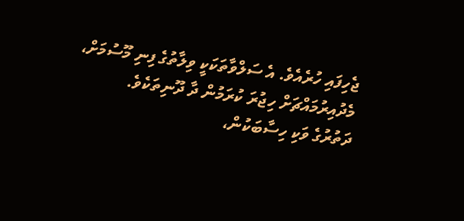ޖެހިފައި ހުރެއެވެ. އެ ސަލްވާތަކަކީ ވިލާތުގެ ފިނި މޫސުމަށް، މެދުއިރުމައްޗަށް ހިޖުރަ ކުރަމުން ދާ ދޫނިތަކެވެ.
ދަތުރުގެ ވަކި ހިސާބަކުން،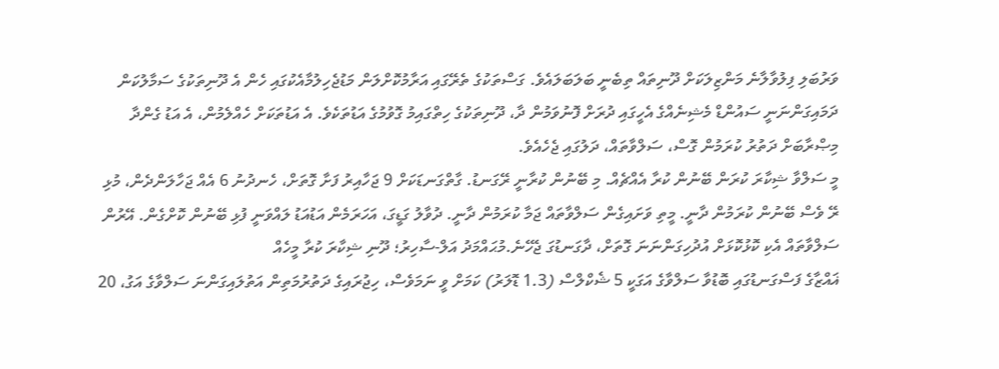ވަރުބަލި ފިލުވާލާނެ މަންޒިލަކަށް ދޫނިތައް ތިބެނީ ބަލަބަލައެވެ. ގަސްތަކުގެ ތެރޭގައި އަރާމުކޮށްލަން މަޑުޖެހިލުމާއެކުގައި ހެން އެ ދޫނިތަކުގެ ސަމާލުކަން ދަމައިގަންނަނީ ސައުންޑް މެޝިނެއްގެ އެހީގައި ދުރަށް ފޮނުވަމުން ދާ، ދޫނިތަކުގެ ހިތްގައިމު ގޮވުމުގެ އަޑުތަކެވެ. އެ އަޑުތަކަށް ހެއްލެމުން، އެ އަޑު ގެންދާ މިޞްރާބަށް ދަތުރު ކުރަމުން ގޮސް، ސަލްވާތައް، ދަލުގައި ޖެހެއެވެ.
މީ ސަލްވާ ޝިކާރަ ކުރަން ބޭނުން ކުރާ އެއްޗެއް. މި ބޭނުން ކުރާނީ ރޭގަނޑު. ގާތްގަނޑަކަށް 9 ޖަހާއިރު ފަށާ ގޮތަށް، ހެނދުނު 6 އެއް ޖަހާލަންދެން، މުޅި ރޭ ވެސް ބޭނުން ކުރަމުން ދާނީ. މީތި ވަށައިގެން ސަލްވާތައް ޖަމާ ކުރަމުން ދާނީ. ދުވާލު ގަޑީގަ، އަހަރަމެން އަޑުއަޑު ލައްވަނީ ފުޅި ބޭނުން ކޮށްގެން. އޭރުން ސަލްވާތައް އެކި ކޮޅުކޮޅަށް އުދުހިގަންނަނަ ގޮތަށް، ދާގަނޑުގަ ޖެހޭނެ.މުޙައްމަދު އަލް-ސާހިރު؛ ދޫނި ޝިކާރަ ކުރާ މީހެއް
ޣައްޒާގެ ފަސްގަނޑުގައި ބޮޑުވާ ސަލްވާގެ އަގަކީ 5 ޝެކްލްސް (1.3 ޑޮލަރު) ކަމަށް ވީ ނަމަވެސް، ހިޖުރައިގެ ދަތުރުމަތިން އަތުލައިގަންނަ ސަލްވާގެ އަގު، 20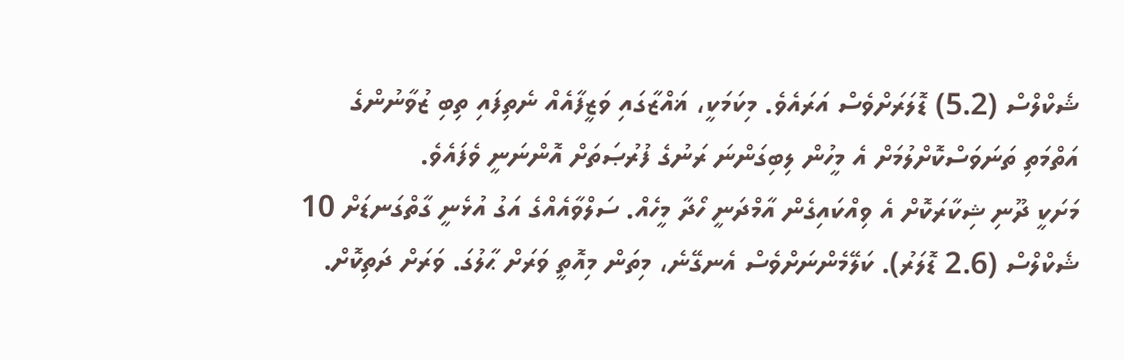ޝެކްލްސް (5.2) ޑޮލަރަށްވެސް އަރައެވެ. މިކަމަކީ، ޣައްޒާގައި ވަޒީފާއެއް ނެތިފައި ތިބި ޒުވާނުންގެ އަތްމަތި ތަނަވަސްކޮށްލުމަށް އެ މީހުން ލިބިގަންނަ ރަނުގެ ފުރުޞަތަށް އޮންނަނީ ވެފައެވެ.
މަށަކީ ދޫނި ޝިކާރަކޮށް އެ ވިއްކައިގެން އާމްދަނީ ހޯދާ މީހެއް. ސަލްވާއެއްގެ އަގު އުޅެނީ ގާތްގަނޑަށް 10 ޝެކްލްސް (2.6 ޑޮލަރު). ކަލޭމެންނަށްވެސް އެނގޭނެ، މިތަން މިއޮތީ ވަރަށް ޙާލުގަ. ވަރަށް ދަތިކޮށް.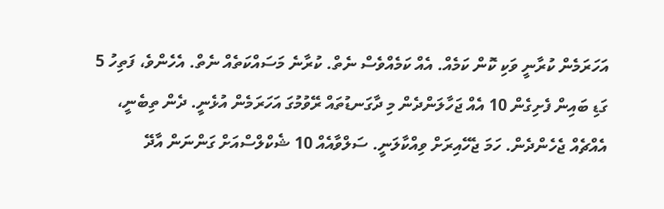އަހަރަމެން ކުރާނީ ވަކި ކޮން ކަމެއް. އެއް ކަމެއްވެސް ނެތް. ކުރާނެ މަސައްކަތެއް ނެތް. އެހެންވެ، ފަތިހު 5 ގަޑި ބައިން ފެށިގެން 10 އެއް ޖަހާލަންދެން މި ދާގަނޑުތައް ރޭވުމުގަ އަހަރަމެން އުޅެނީ. ދެން ތިބެނީ، އެއްޗެއް ޖެހެންދެން. ހަމަ ޖެހޭއިރަށް ވިއްކާލަނީ. ސަލްވާއެއް 10 ޝެކްލްސްއަށް ގަންނަން އާދޭ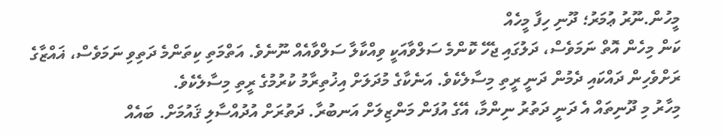މީހުން.ނޫރު ޢުމަރު؛ ދޫނި ހިފާ މީހެއް
ކަން މިހެން އޮތް ނަމަވެސް، ދަލުގައި ޖެހޭ ކޮންމެ ސަލްވާއަކީ ވިއްކާލާ ސަލްވާއެއް ނޫނެވެ. އަތްމަތި ކިތަންމެ ދަތިވި ނަމަވެސް، ޣައްޒާގެ ރަށްވެހިން ދައްކައި ދެމުން ދަނީ ރީތި މިސާލެކެވެ. އަނެކާގެ މުދަލަށް އިޚުތިރާމު ކުރުމުގެ ރީތި މިސާލެކެވެ.
މިހާރު މި ދޫނިތައް އެ ދަނީ ދަތުރު ނިންމާ، އޭގެ އުފަން މަންޒިލަށް އަނބުރާ. ދަތުރަށް އުދުއްސާލި ޤައުމަށް. ބައެއް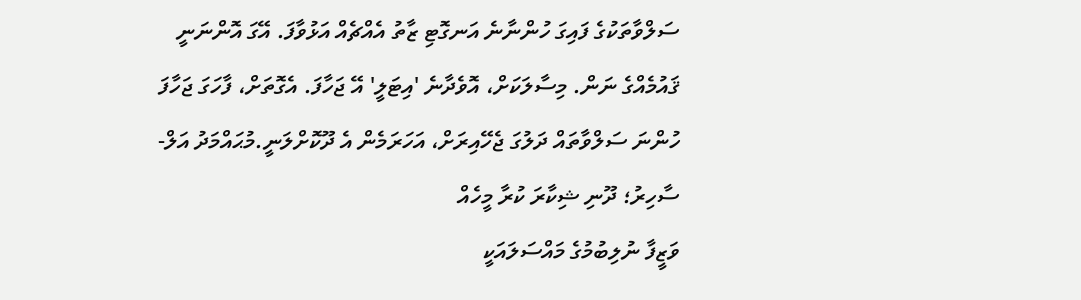ސަލްވާތަކުގެ ފައިގަ ހުންނާނެ އަނގޮޓި ޒާތު އެއްޗެއް އަޅުވާފަ. އޭގަ އޮންނަނީ ޤައުމެއްގެ ނަން. މިސާލަކަށް، އޮވެދާނެ 'އިޓަލީ' އޭ ޖަހާފަ. އެގޮތަށް، ފާހަގަ ޖަހާފަ ހުންނަ ސަލްވާތައް ދަލުގަ ޖެހޭއިރަށް، އަހަރަމެން އެ ދޫކޮށްލަނީ.މުޙައްމަދު އަލް-ސާހިރު؛ ދޫނި ޝިކާރަ ކުރާ މީހެއް
ވަޒީފާ ނުލިބުމުގެ މައްސަލައަކީ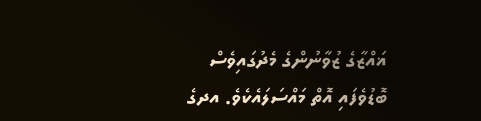ޣައްޒާގެ ޒުވާނުންގެ މެދުގައިވެސް ބޮޑުވެފައި އޮތް މައްސަލައެކެވެ. އދގެ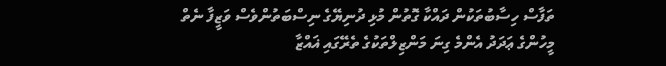ތަފާސް ހިސާބުތަކުން ދައްކާ ގޮތުން މުޅި ދުނިޔޭގެ ނިސްބަތުންވެސް ވަޒީފާ ނެތް މީހުންގެ ޢަދަދު އެންމެ ގިނަ މަންޒިލްތަކުގެ ތެރޭގައި ޣައްޒާ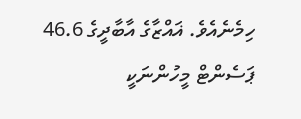ހިމެނެއެވެ. ޣައްޒާގެ އާބާދީގެ 46.6 ޕަސެންޓް މީހުންނަކީ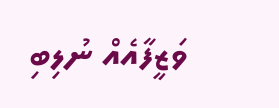ވަޒީފާއެއް ނުލިބި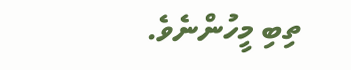ތިބި މީހުންނެވެ.